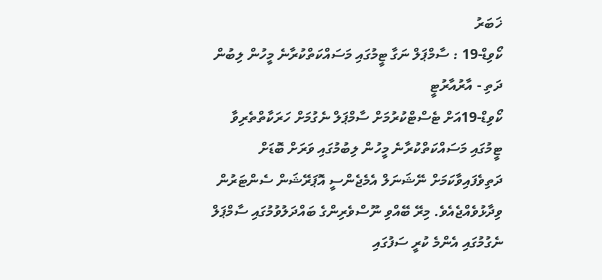ޚަބަރު
ކޯވިޑް-19 : ސާމްޕަލް ނަގާ ޓީމުގައި މަސައްކަތްކުރާނެ މީހުން ލިބުން ދަތި - އާރުއާރުޓީ
ކޯވިޑް-19އަށް ޓެސްޓްކުރުމަށް ސާމްޕަލް ނެގުމަށް ހަރަކާތްތެރިވާ ޓީމުގައި މަސައްކަތްކުރާނެ މީހުން ލިބުމުގައި ވަރަށް ބޮޑަށް ދަތިވެފައިވާކަމަށް ނޭޝަނަލް އެމެޖެންސީ އޮޕަރޭޝަން ސެންޓަރުން ވިދާޅުވެއްޖެއެވެ. މިރޭ ބޭއްވި ނޫސްވެރިންގެ ބައްދަލުވުމުގައި ސާމްޕަލް ނެގުމުގައި އެންމެ ކުރީ ސަފުގައި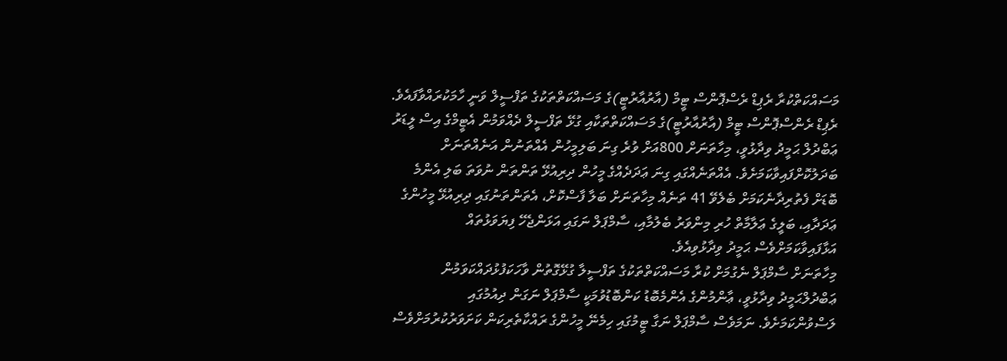މަސައްކަތްކުރާ ރެޕިޑް ރެސްޕޮންސް ޓީމް (އާރުއާރުޓީ)ގެ މަސައްކަތްތަކުގެ ތަފްސީލް ވަނީ ހާމަކުރައްވާފައެވެ.
ރެޕިޑް ރެންސްޕޮންސް ޓީމް (އާރުއާރުޓީ)ގެ މަސައްކަތްތަކާއި ގުޅޭ ތަފްސީލް ދެއްވަމުން އެޓީމްގެ އިސް ލީޑަރު ޢަބްދުލް ޙަމީދު ވިދާޅުވީ، މިހާތަނަށް 800އަށް ވުރެ ގިނަ ބަލިމީހުން އެއްތަނުން އަނެއްތަނަށް ބަދަލުކޮށްފައިވާކަމަށެވެ. އެއްތަނެއްގައި ގިނަ ޢަދަދެއްގެ މީހުން ދިރިއުޅޭ ތަންތަން ނުވަތަ ބަލި އެންމެ ބޮޑަށް ފެތުރިދާނެކަމަށް ބެލެވޭ 41 ތަނެއް މިހާތަނަށް ބަލާ ފާސްކޮށް، އެތަންތަނުގައި ދިރިއުޅޭ މީހުންގެ ޢަދަދާއި، ބަލީގެ ޢަލާމާތް ހުރި މިންވަރު ބެލުމާއި، ސާމްޕަލް ނަގައި އަޅަންޖެހޭ ފިޔަވަޅުތައް އަޅާފައިވާކަމަށްވެސް ޙަމީދު ވިދާޅުވިއެވެ.
މިހާތަނަށް ސާމްޕަލް ނެގުމަށް ކުރާ މަސައްކަތްތަކުގެ ތަފްސީލާ ގުޅޭގޮތުން ވާހަކަފުޅުދައްކަވަމުން ޢަބްދުލްޙަމީދު ވިދާޅުވީ، ޢާންމުންގެ އެންމެބޮޑު ކަންބޮޑުވުމަކީ ސާމްޕަލް ނަގަން ދިއުމުގައި ލަސްވުންކަމަށެވެ. ނަމަވެސް ސާމްޕަލް ނަގާ ޓީމުގައި ހިމެނޭ މީހުންގެ ރައްކާތެރިކަން ކަށަވަރުކުރުމަށްވެސް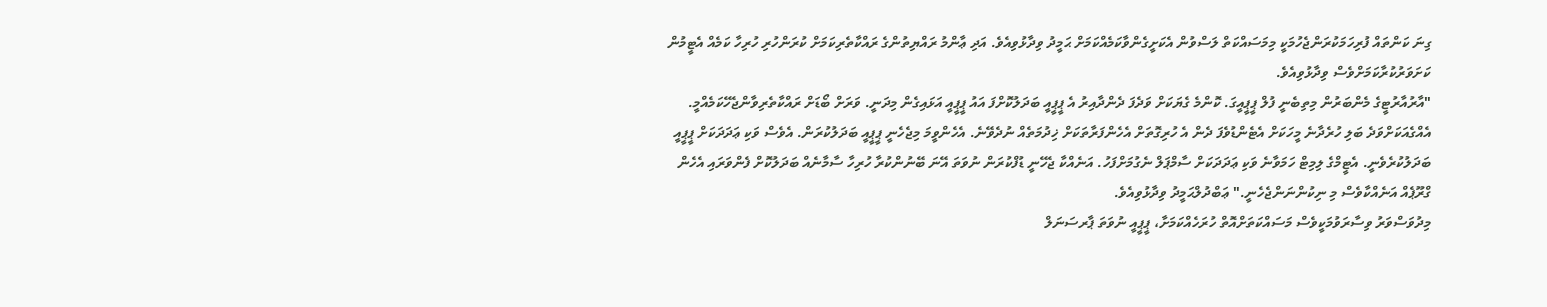ގިނަ ކަންތައް ފުރިހަމަކުރަންޖެހުމަކީ މިމަސައްކަތް ލަސްވުން އެކަށީގެންވާކަމެއްކަމަށް ޙަމީދު ވިދާޅުވިއެވެ. އަދި ޢާންމު ރައްޔިތުންގެ ރައްކާތެރިކަމަށް ކުރަންހުރި ހުރިހާ ކަމެއް އެޓީމުން ކަށަވަރުކުރާކަމަށްވެސް ވިދާޅުވިއެވެ.
"އާރުއާރުޓީގެ މެންބަރުން މިތިބެނީ ފުލް ޕީޕީއީގަ. ކޮންމެ ގެޔަކަށް ވަދެފަ ދެންދާއިރު އެ ޕީޕީއީ ބަދަލުކޮށްފަ އައު ޕީޕީއީ އަޅައިގެން މިދަނީ. ވަރަށް ބޯޑަށް ރައްކާތެރިވާންޖެހޭކަމެއްމީ. އެއްގެއަކަށްވަދެ ބަލި ހުރެދާނެ މީހަކަށް އެޓެންޑުވެފަ ދެން އެ ހުރިގޮތަށް އެހެންފަރާތަކަށް ޚިދުމަތެއް ނުދެވޭނެ. އެހެންވީމަ މިޖެހެނީ ޕީޕީއީ ބަދަލުކުރަން. އެވެސް ވަކި ޢަދަދަކަށް ޕީޕީއީ ބަދަލުކުރެވެނީ. އެޓީމްގެ ލިމިޓް ހަމަވާނެ ވަކި ޢަދަދަކަށް ސާމްޕަލް ނެގުމަށްފަހު. އަނެއްކާ ޖެހޭނީ ޑުފްކުރަން ނުވަތަ އޭނަ ބޭނުންކުރާ ހުރިހާ ސާމާނެއް ބަދަލުކޮށް ފެންވަރައި އެހެން ގްރޫޕެއް އަނެއްކާވެސް މި ނިކުންނަންޖެހެނީ." ޢަބްދުލްޙަމީދު ވިދާޅުވިއެވެ.
މިދުވަސްވަރު ވިސާރަވުމަކީވެސް މަސައްކަތަށްއޮތް ހުރަހެއްކަމަށާ، ޕީޕީއީ ނުވަތަ ޕާރސަނަލް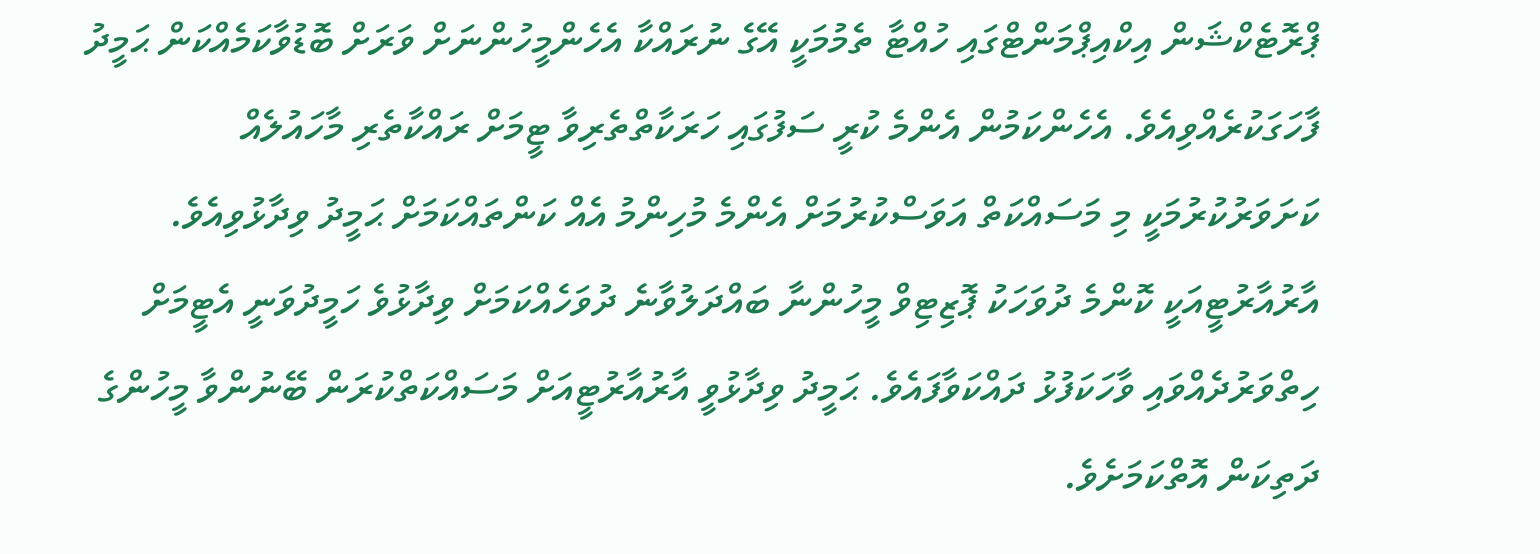ޕްރޮޓެކްޝަން އިކްއިޕްމަންޓްގައި ހުއްޓާ ތެމުމަކީ އޭގެ ނުރައްކާ އެހެންމީހުންނަށް ވަރަށް ބޮޑުވާކަމެއްކަން ޙަމީދު ފާހަގަކުރެއްވިއެވެ. އެހެންކަމުން އެންމެ ކުރީ ސަފުގައި ހަރަކާތްތެރިވާ ޓީމަށް ރައްކާތެރި މާހައުލެއް ކަށަވަރުކުރުމަކީ މި މަސައްކަތް އަވަސްކުރުމަށް އެންމެ މުހިންމު އެއް ކަންތައްކަމަށް ޙަމީދު ވިދާޅުވިއެވެ.
އާރުއާރުޓީއަކީ ކޮންމެ ދުވަހަކު ޕޮޒިޓިވް މީހުންނާ ބައްދަލުވާނެ ދުވަހެއްކަމަށް ވިދާޅުވެ ހަމީދުވަނީ އެޓީމަށް ހިތްވަރުދެއްވައި ވާހަކަފުޅު ދައްކަވާފައެވެ. ޙަމީދު ވިދާޅުވީ އާރުއާރުޓީއަށް މަސައްކަތްކުރަން ބޭނުންވާ މީހުންގެ ދަތިކަން އޮތްކަމަށެވެ.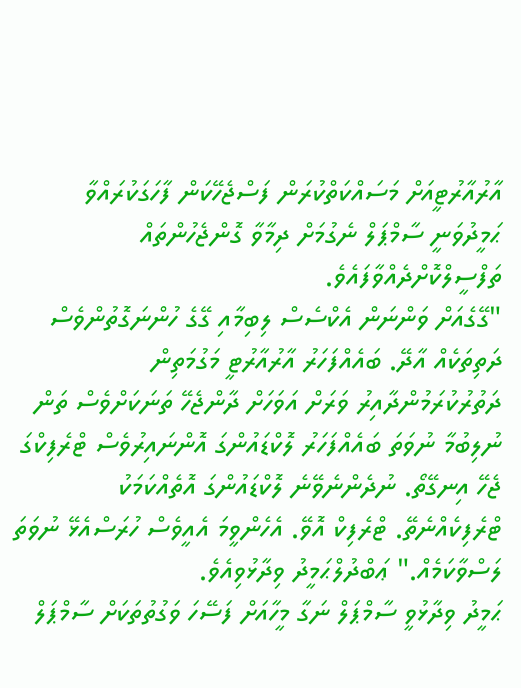އާރުއާރުޓީއަށް މަސައްކަތްކުރަން ފަސްޖެހޭކަން ފާހަގަކުރައްވާ ޙަމީދުވަނީ ސާމްޕަލް ނެގުމަށް ދިމާވާ ގޮންޖެހުންތައް ތަފްސީލްކޮށްދެއްވާފައެވެ.
"ގޭގެއަށް ވަންނަން އެކްސެސް ލިބިމާއި ގޭގެ ހުންނަގޮތުންވެސް ދަތިތަކެއް އާދޭ. ބައެއްފަހަރު އާރުއާރުޓީ މަގުމަތިން ދަތުރުކުރަމުންދާއިރު ވަރަށް އަވަހަށް ދާންޖެހޭ ތަނަކަށްވެސް ތަން ނުލިބުމާ ނުވަތަ ބައެއްފަހަރު ލޮކްޑައުންގަ އޮންނައިރުވެސް ޓްރެފިކްގަ ޖެހޭ އިނގޭތޯ. ނުދެންނެވޭނެ ލޮކްޑައުންގަ އޮތެއްކަމަކު ޓްރެފިކެއްނެތޭ. ޓްރެފިކް އޮވޭ. އެހެންވީމަ އެއީވެސް ހުރަސްއެޅޭ ނުވަތަ ލަސްވާކަމެއް." ޢަބްދުލްޙަމީދު ވިދާޅުވިއެވެ.
ޙަމީދު ވިދާޅުވީ ސާމްޕަލް ނަގާ މީހާއަށް ފަސޭހަ ވަގުތުތަކަށް ސާމްޕަލް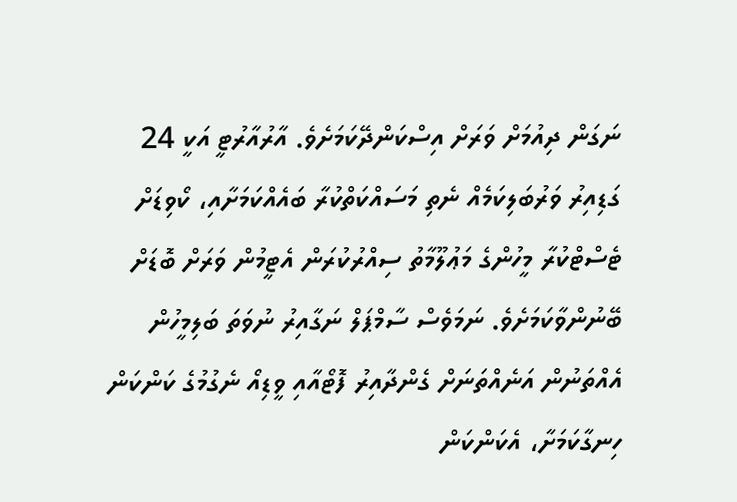ނަގަން ދިއުމަށް ވަރަށް އިސްކަންދޭކަމަށެވެ. އާރުއާރުޓީ އަކީ 24 ގަޑިއިރު ވަރުބަލިކަމެއް ނެތި މަސައްކަތްކުރާ ބައެއްކަމަށާއި، ކޯވިޑަށް ޓެސްޓްކުރާ މީހުންގެ މަޢުލޫމާތު ސިއްރުކުރަން އެޓީމުން ވަރަށް ބޮޑަށް ބޭނުންވާކަމަށެވެ. ނަމަވެސް ސާމްޕަލް ނަގާއިރު ނުވަތަ ބަލިމީހުން އެއްތަނުން އަނެއްތަނަށް ގެންދާއިރު ފޮޓޯއާއި ވީޑިއޯ ނެގުމުގެ ކަންކަން ހިނގާކަމަށާ، އެކަންކަން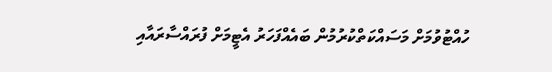ހުއްޓުވުމަށް މަސައްކަތްކުރުމުން ބައެއްފަހަރު އެޓީމަށް ފުރައްސާރައާއި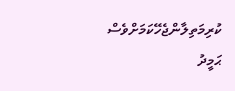ކުރިމަތިލާންޖެހޭކަމަށްވެސް ޙަމީދު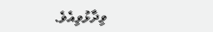ވިދާޅުވިއެވެ.